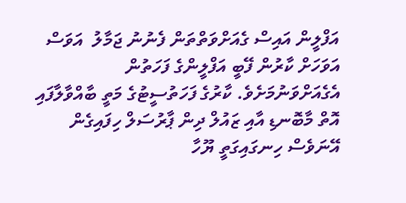އަފްލީން އައިސް ގެއަށްވަތްތަން ފެނުނު ޖަމާލު  އަވަސް އަވަހަށް ކާރުން ފޭބީ އަފްލީންގެ ފަހަތުން އެގެއަށްވަނުމަށެވެ. ކާރުގެ ފަހަތުސީޓުގެ މަތީ ބާއްވާލާފައި އޮތް މާބޮނޑި އާއި ޒައުލް ދިން ޕާރުސަލް ހިފައިގެން އޭނަވެސް ހިނގައިގަތީ ޔޫހާ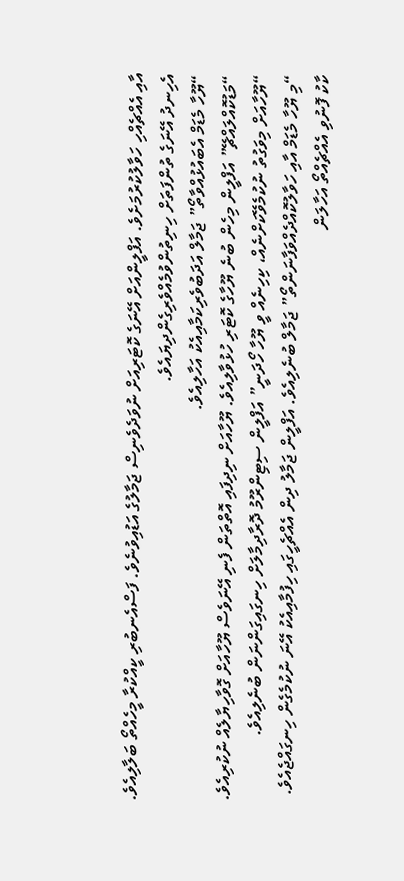އާއި އެއްޗެއްހި ހަވާލުކުރުމަށެވެ. އަފްލީންއަށް އޭނަގެ ކޮޓަރިއަށް ނުވަދެވެނިސް ޖަމާލުގެ އަޑުއިވުނެވެ. ފަސްއެނބުރި ކީއްކުރާ މީހެއްތޯ ބަލާލިއެވެ. އެހިނދު އޭނަގެ ތުންފަތަށް ހިނިތުންވުމެއްވެރިގެންދިޔައެވެ.
“ޔޫހާ މެޑަމް އެބައުޅުއްވާތޯ” ޖަމާލް އަދަބުވެރިކަމާއިއެކު އަހާލިއެވެ.
“މަޑުކޮއްލައްޗޭ” އަފްލީން މިހެން ބުނެ ޔޫހާގެ ކޮޓަރި ހުޅުވާލިއެވެ. ޔޫހާއަށް ނިދިފައި އޮތްތަން ފެނި އޭނަވެސް ޔޫހާއަށް ގޮވާހިޔާލެއް ނުކުރިއެވެ.
“ޔޫހާއަށް މިވަގުތު ނުކުމެވޭކަށްނެއް، ކިހިނެއް ވީ ޔޫހާ ހޯދަނީ” އަފްލީން ސިޓިންރޫމު ދޮރާދިމާލަށް ހިނގައިގަންނަން ބުނެލިއެވެ.
“މި ޔޫހާ މެޑަމް އާއި ހަވާލުކޮއްދެއްވަފާނަންތޯ” ޖަމާލް ބުނެލިއެވެ. އަފްލީން ޖަމާލު ދިން އެއްޗެހީގައި ހިފުމާއިއެކު އޭނަ ނުކުމެގެން ހިނގައްޖެއެވެ. ކާކު ފޮނުވި އެއްޗެއްތޯ އަހާލަން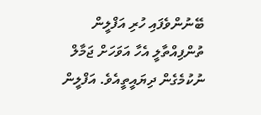ބޭނުންވެފައި ހުރި އަފްލީން ތުންފިއްތާލީ އެހާ އަވަހަށް ޖަމާލް ނުކުމެގެން ދިޔައީތީއެވެ. އަފްލީން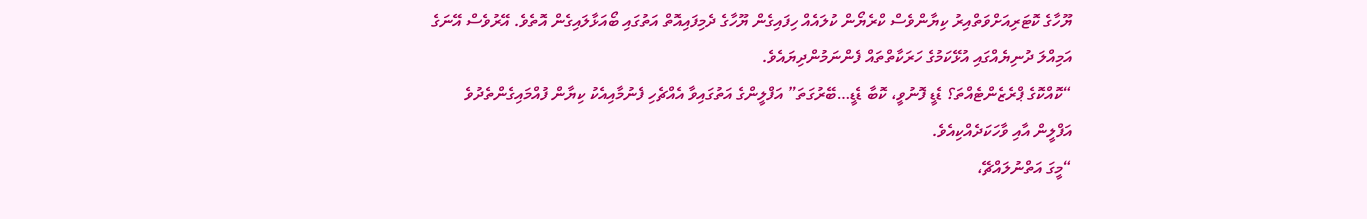ޔޫހާގެ ކޮޓަރިއަށްވަތްއިރު ކިޔާންވެސް ކްރެޔޯން ކުލައެއް ހިފައިގެން ޔޫހާގެ ދެމިފައިއޮތް އަތުގައި ބޯއަޅާލައިގެން އޮތެވެ. އޭރުވެސް އޭނަގެ އަމިއްލަ ދުނިޔެއްގައި އުޅޭކަމުގެ ހަރަކާތްތައް ފެންނަމުންދިޔައެވެ.
“ކޮއްކޮގެ ޕްރެޒެންޓެއްތަ؟ ޑެޑީ ފޮނުވީ، ކޮބާ ޑެޑީ…ބޭރުގަތަ” އަފްލީންގެ އަތުގައިވާ އެއްޗެހި ފެނުމާއިއެކު ކިޔާން ފުއްމައިގެންތެދުވެ އަފްލީން އާއި ވާހަކަދެއްކިއެވެ.
“މީގަ އަތްނުލައްޗޭ،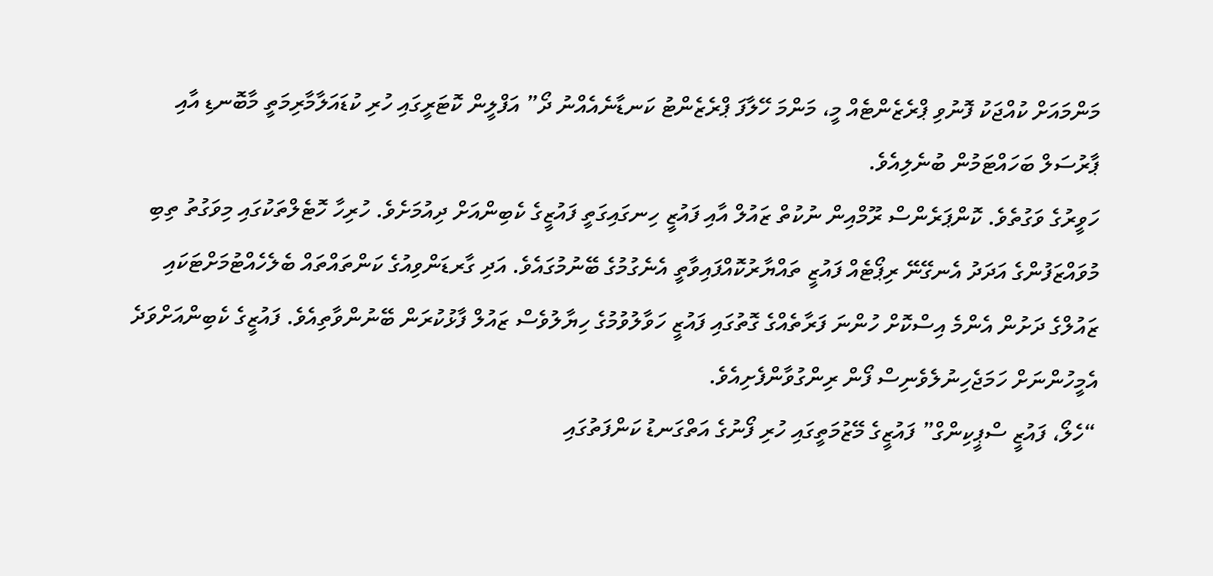މަންމައަށް ކުއްޖަކު ފޮނުވި ޕްރެޒެންޓެއް މީ، މަންމަ ހޭލާފަ ޕްރެޒެންޓު ކަނޑާނެއެއްނު ދޯ” އަފްލީން ކޮޓަރީގައި ހުރި ކުޑައަލާމާރިމަތީ މާބޮނޑި އާއި ޕާރުސަލް ބަހައްޓަމުން ބުނެލިއެވެ.
ހަވީރުގެ ވަގުތެވެ. ކޮންޕަރެންސް ރޫމްއިން ނުކުތް ޒައުލް އާއި ފައުޒީ ހިނގައިގަތީ ފައުޒީގެ ކެބިންއަށް ދިއުމަށެވެ. ހުރިހާ ހޮޓެލްތަކުގައި މިވަގުތު ތިބި މުވައްޒަފުންގެ އަދަދު އެނގޭނޭ ރިޕޯޓެއް ފައުޒީ ތައްޔާރުކޮއްފައިވާތީ އެނެގުމުގެ ބޭނުމުގައެވެ. އަދި ގާރޑަންވިއުގެ ކަންތައްތައް ބެލެހެއްޓުމަށްޓަކައި ޒައުލްގެ ދަށުން އެންމެ އިސްކޮށް ހުންނަ ފަރާތެއްގެ ގޮތުގައި ފައުޒީ ހަވާލުވުމުގެ ހިޔާލުވެސް ޒައުލް ފާޅުކުރަން ބޭނުންވާތިއެވެ. ފައުޒީގެ ކެބިންއަށްވަދެ އެމީހުންނަށް ހަމަޖެހިނުލެވެނިސް ފޯން ރިންގުވާންފެށިއެވެ.
“ހެލޯ، ފައުޒީ ސްޕީކިންގް” ފައުޒީގެ މޭޒުމަތީގައި ހުރި ފޯނުގެ އަތްގަނޑު ކަންފަތުގައި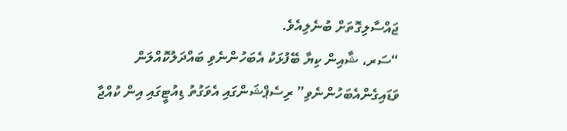ޖައްސާލިގޮތަށް ބުނެލިއެވެ.
“ސަރ، ޝާއިން ކިޔާ ބޭފުޅަކު އެބަހުންނެވި ބައްދަލުކޮއްލަން ވަޑައިގެންއެބަހުންނެވި” ރިސެޕްޝަންގައި އެވަގުތު ޑިއުޓީގައި އިން ކުއްޖާ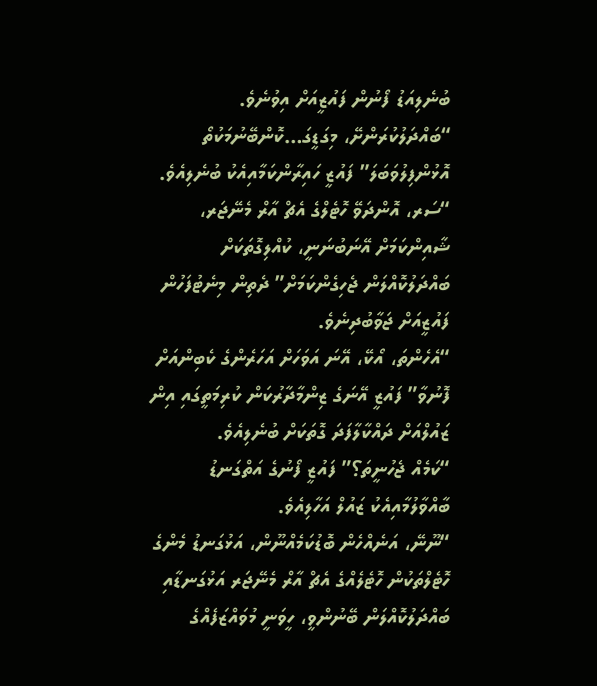ބުނެލިއަޑު ފޯނުން ފައުޒީއަށް އިވުނެވެ.
“ބައްދަލުކުރަންށޭ، މިގަޑީގަ…ކޮންބޭނުމަކުތޯ އޮޅުންފިލުވަބަލަ” ފައުޒީ ހައިރާންކަމާއިއެކު ބުނެލިއެވެ.
“ސަރ، އޮންދަވޭ ހޮޓެލްގެ އެޗް އާރް މެނޭޖަރ، ޝާއިންކަމަށް އޭނަބުނަނީ، ކުއްލިގޮތަކަށް ބައްދަލުކޮއްލަން ޖެހިގެންކަމަށް” ދެތިން މިނެޓުފަހުން ފައުޒީއަށް ޖަވާބުދިނެވެ.
“އެހެންތަ، އޯކޭ، އޭނަ އަވަހަށް އަހަރެންގެ ކެބިންއަށް ފޮނުވާ” ފައުޒީ އޭނަގެ ޒިންމާދާރުކަން ކުރިމަތީގައި އިން ޒައުލްއަށް ދައްކާލާފަދަ ގޮތަކަށް ބުނެލިއެވެ.
“ކަމެއް ޖެހުނީތަ؟” ފައުޒީ ފޯނުގެ އަތްގަނޑު ބާއްވާލުމާއިއެކު ޒައުލް އަހާލިއެވެ.
“ނޫނޭ، އަނެއްހެން ބޮޑުކަމެއްނޫން، އަޅުގަނޑު މެންގެ ހޮޓެލްތަކުން ހޮޓެލެއްގެ އެޗް އާރް މެނޭޖަރ އަޅުގަނޑާއި ބައްދަލުކޮއްލަން ބޭނުންވީ، ހީވަނީ މުވައްޒަފެއްގެ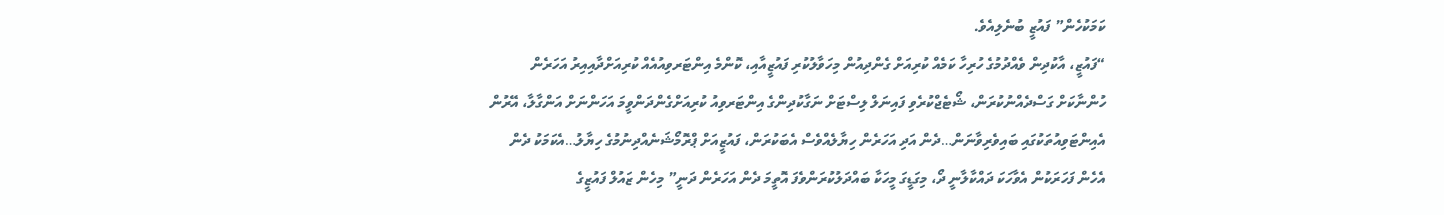ކަމަކުހެން” ފައުޒީ ބުނެލިއެވެ.
“ފައުޒީ، އާކުދިން ވެއްދުމުގެ ހުރިހާ ކަމެއް ކުރިއަށް ގެންދިއުން މިހަވާލުކުރި ފައުޒީއާއި، ކޮންމެ އިންޓަރވިއުއެއް ކުރިއަށްދާއިއިރު އަހަރެން ހުންނާކަށް ގަސްދެއްނުކުރަން، ޝޯޓެޖްކުރެވި ފައިނަލް ލިސްޓަށް ނަގާކުދިންގެ އިންޓަރވިއު ކުރިއަށްގެންދަންވީމަ އަހަންނަށް އަންގާލާ، އޭރުން އެއިންޓަވިއުތަކުގައި ބައިވެރިވާނަން…ދެން އަދި އަހަރެން ހިޔާލެއްވެސް އެބަކުރަން، ފައުޒީއަށް ޕްރޮމޯޝަނެއްދިނުމުގެ ހިޔާލު…އެކަމަކު ދެން އެހެން ފަހަރަކުން އެވާހަކަ ދައްކާލާނީ ދޯ، މިގަޑީގަ މީހަކާ ބައްދަލުކުރަންވެފަ އޮތީމަ ދެން އަހަރެން ދަނީ” މިހެން ޒައުލް ފައުޒީގެ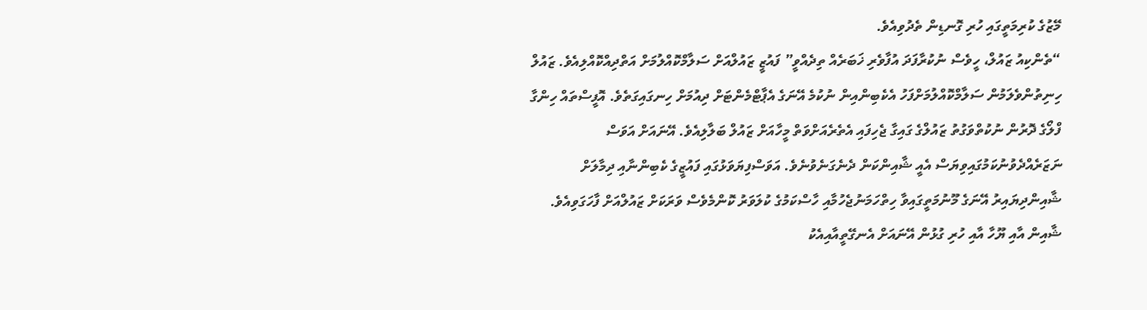މޭޒުގެ ކުރިމަތީގައި ހުރި ގޮނޑިން ތެދުވިއެވެ.
“ތެންކިއު ޒައުލް، ހީވެސް ނުކުރާފަދަ އުފާވެރި ޚަބަރެއް ތިދެއްވީ” ފައުޒީ ޒައުލްއަށް ސަލާމްކޮއްލުމަށް އަތްދިއްކޮއްލިއެވެ. ޒައުލް ހިނިތުންވެލަމުން ސަލާމްކޮއްލުމަށްފަހު އެކެބިންއިން ނުކުމެ އޭނަގެ އެޕާޓްމެންޓަށް ދިއުމަށް ހިނގައިގަތެވެ. އޮފީސްތައް ހިންގާ ފްލޯގެ ދޮރުން ނުކުތްވަގުތު ޒައުލްގެ ގައިގާ ޖެހިފައި އެތެރެއަށްވަތް މީހާއަށް ޒައުލް ބަލާލިއެވެ. އޭނައަށް އަވަސް ނަޒަރެއްދެވުނުކަމުގައިވިޔަސް އެއީ ޝާއިންކަން ދެނެގަނެވުނެވެ. އަވަސްފިޔަވަޅުގައި ފައުޒީގެ ކެބިންނާއި ދިމާލަށް ޝާއިންދިޔައިރު އޭނަގެ މޫނުމަތީގައިވާ ހިތްހަމަނުޖެހުމާއި ހާސްކަމުގެ ކުލަވަރު ކޮންމެވެސް ވަރަކަށް ޒައުލްއަށް ފާހަގަވިއެވެ. ޝާއިން އާއި ޔޫހާ އާއި ހުރި ގުޅުން އޭނައަށް އެނގޭތީއާއިއެކު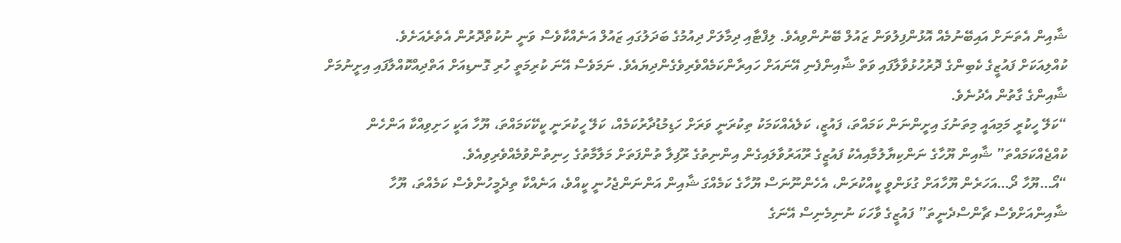ޝާއިން އެތަނަށް އައިބޭނުމެއް އޮޅުންފިލުވަން ޒައުލް ބޭނުންވިއެވެ. ލިފްޓާއި ދިމާލަށް ދިއުމުގެ ބަދަލުގައި ޒައުލް އަނެއްކާވެސް ވަނީ ނުކުތްދޮރުން އެތެރެއަށެވެ.
ކުއްލިއަކަށް ފައުޒީގެ ކެބިންގެ ދޮރުހުޅުވާލާފައި ވަތް ޝާއިންފެނި އޭނައަށް ހައިރާންކަމެއްވެރިވެގެންދިޔައެވެ. ނަމަވެސް އޭނަ ކުރިމަތީ ހުރި ގޮނޑިއަށް އަތްދިއްކޮއްލާފައި އިށީނުމަށް ޝާއިންގެ ގާތުން އެދުނެވެ.
“ކަލޭ ހީކުރީ މަމިއައީ މިތަނުގަ އިށީންނަން ކަމައްތަ، ފައުޒީ، ކަލެއެއްކަމަކު ތިކުރަނީ ވަރަށް ހަޑިމުޑުދާރުކަމެއް، ކަލޭ ހީކުރަނީ ކީކޭކަމައްތަ، ޔޫހާ އަކީ ހަށިވިއްކާ އަންހެން ކުއްޖެއްކަމައްތަ” ޝާއިން ޔޫހާގެ ނަންކިޔާލުމާއިއެކު ފައުޒީގެ ރޫއަރުވާލައިގެން އިންނިތުގެ ރޫފިލާ ތުންފަތަށް މަލާމާތުގެ ހިނިތުންވުމެއްވެރިވިއެވެ.
“އޯ…ޔޫހާ ދޯ…އަހަރެން ޔޫހާއަށް ގުޅަންވީ ކީއްކުރަން، އެހެންނޫނަސް ޔޫހާގެ ކަމެއްގަ ޝާއިން އަންނަންޖެހުނީ ކީއްވެ، އަނެއްކާ ތިދެމީހުންވެސް ކަމެއްތަ، ޔޫހާ ޝާއިންއަށްވެސް ޗާންސްދެނީތަ” ފައުޒީގެ ވާހަކަ ނުނިމެނިސް އޭނަގެ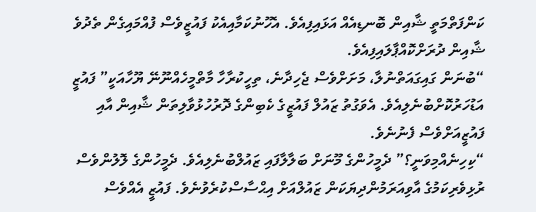ކަންފަތްމަތީ ޝާއިން ބޮނޑިއެއް އަޅައިފިއެވެ. އެހޫނުކަމާއިއެކު ފައުޒީވެސް ފުއްމައިގެން ތެދުވެ ޝާއިން ދުރަށްކޮއްޕާލައިފިއެވެ.
“ބުނަން ގައިގައަތްނުލާ، މަށަށްވެސް ޖެހިދާނެ، ތިހީކުރާހާ މާތްމީހެއްނޫނޭ ޔޫހާއަކީ” ފައުޒީ އަޑުހަރުކޮށްބުނެލިއެވެ. އެވަގުތު ޒައުލް ފައުޒީގެ ކެބިންގެ ދޮރުހުޅުވާލިތަން ޝާއިން އާއި ފައުޒީއަށްވެސް ފެނުނެވެ.
“ކިހިނެއްމިވަނީ؟” ދެމީހުންގެ މޫނަށް ބަލާލާފައި ޒައުލްބުނެލިއެވެ. ދެމީހުންގެ ލޮލުންވެސް ރުޅިވެރިކަމުގެ އާވިއަރަމުންދިޔަކަން ޒައުލްއަށް އިޙްސާސްކުރެވުނެވެ. ފައުޒީ އެއްވެސް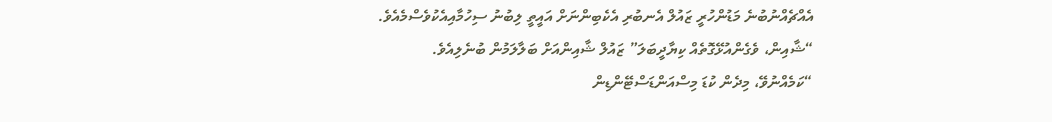އެއްޗެއްނުބުނެ މަޑުންހުރީ ޒައުލް އެނބުރި އެކެބިންނަށް އައީތީ ލިބުނު ސިހުމާއިއެކުވެސްމެއެވެ.
“ޝާއިން، ވެގެންއުޅޭގޮތެއް ކިޔާދީބަލަ” ޒައުލް ޝާއިންއަށް ބަލާލަމުން ބުނެލިއެވެ.
“ކަމެއްނުވޭ، މިދެން ކުޑަ މިސްއަންޑަސްޓޭންޑިން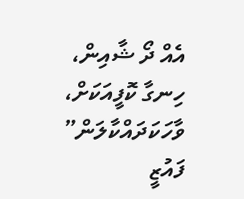އެއް ދޯ ޝާއިން، ހިނގާ ކޮފީއަކަށް، ވާހަކަދައްކާލަން” ފައުޒީ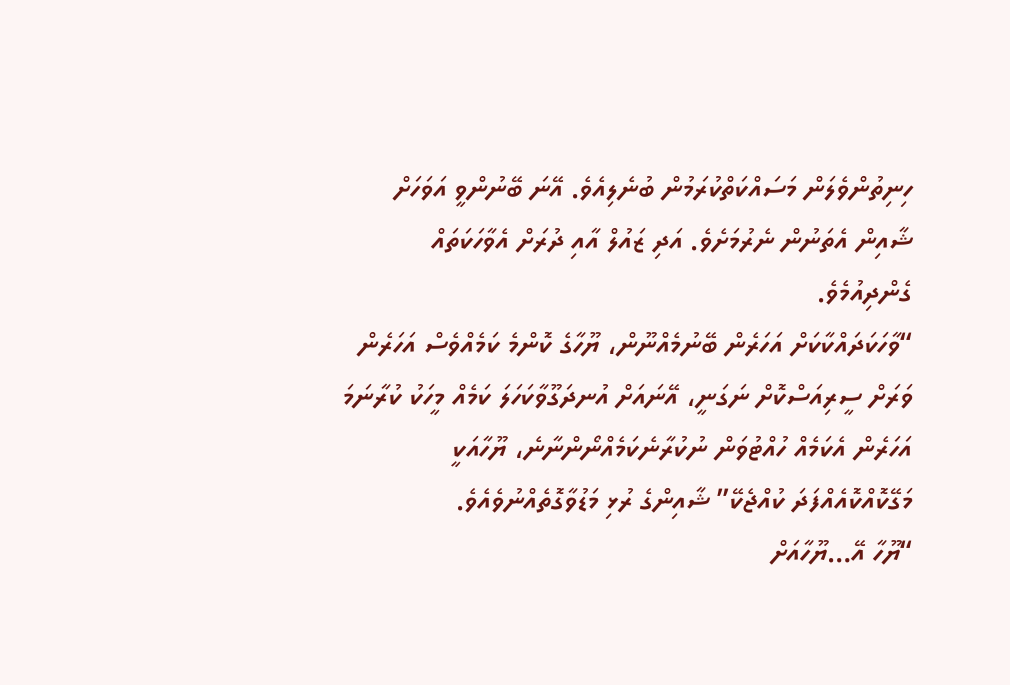ހިނިތުންވެލަން މަސައްކަތްކުރަމުން ބުނެލިއެވެ. އޭނަ ބޭނުންވީ އަވަހަށް ޝާއިން އެތަނުން ނެރުމަށެވެ. އަދި ޒައުލް އާއި ދުރަށް އެވާހަކަތައް ގެންދިއުމެވެ.
“ވާހަކަދައްކާކަށް އަހަރެން ބޭނުމެއްނޫން، ޔޫހާގެ ކޮންމެ ކަމެއްވެސް އަހަރެން ވަރަށް ސީރިއަސްކޮށް ނަގަނީ، އޭނައަށް އުނދަގޫވާކަހަލަ ކަމެއް މީހަކު ކުރާނަމަ އަހަރެން އެކަމެއް ހުއްޓުވަން ނުކުރާނެކަމެއްނޯންނާނެ، ޔޫހާއަކީ މަގޭކޮއްކޮއެއްފަދަ ކުއްޖެކޭ” ޝާއިންގެ ރުޅި މަޑުވާގޮތެއްނުވެއެވެ.
“ޔޫހާ އޭ…ޔޫހާއަށް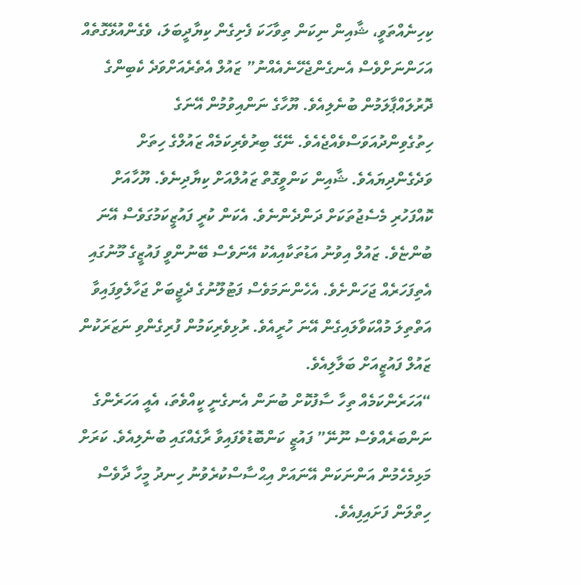ކިހިނެއްތަވީ، ޝާއިން ނިކަން ތިވާހަކަ ފެށިގެން ކިޔާދީބަލަ، ވެގެންއުޅޭގޮތެއް އަހަންނަށްވެސް އެނގެންޖެހޭނެއެއްނު” ޒައުލް އެތެރެއަށްވަދެ ކެބިންގެ ދޮރުލައްޕާލަމުން ބުނެލިއެވެ. ޔޫހާގެ ނަންއިވުމުން އޭނަގެ ހިތުގެވިންދުއަވަސްވެއްޖެއެވެ. ނޭގޭ ބިރުވެރިކަމެއް ޒައުލްގެ ހިތަށް ވަދެގެންދިޔައެވެ. ޝާއިން ކަންވީގޮތް ޒައުލްއަށް ކިޔާދިނެވެ. ޔޫހާއަށް ކޮއްފަހުރި މެސެޖުތަކަށް ދަންދެންނެވެ. އެކަން ކުރީ ފައުޒީކަމުގަވެސް އޭނަ ބުންޏެވެ. ޒައުލް އިވުނު އަޑުތަކާއިއެކު އޭނަވެސް ބޭނުންވީ ފައުޒީގެ މޫނުގައި އެތިފަހަރެއް ޖަހަންށެވެ. އެހެންނަމަވެސް ފަޓުލޫނުގެ ދެޖީބަށް ޖަހާލެވިފައިވާ އަތްތިލަ މުއްކަވާލައިގެން އޭނަ ހުރީއެވެ. ރުޅިވެރިކަމުން ފުރިގެންވި ނަޒަރަކުން ޒައުލް ފައުޒީއަށް ބަލާލިއެވެ.
“އަހަރެންކަމެއް ތިހާ ސާފުކޮށް ބުނަން އެނގެނީ ކީއްވެތަ، އެއީ އަހަރެންގެ ނަންބަރެއްވެސް ނޫނޭ” ފައުޒީ ކަންބޮޑުވެފައިވާ ރާގެއްގައި ބުނެލިއެވެ. ކަރަށް މަޅިމެހެމުން އަންނަކަން އޭނައަށް އިޙްސާސްކުރެވުނު ހިނދު މީހާ ދާވެސް ހިތްލަން ފަށައިފިއެވެ.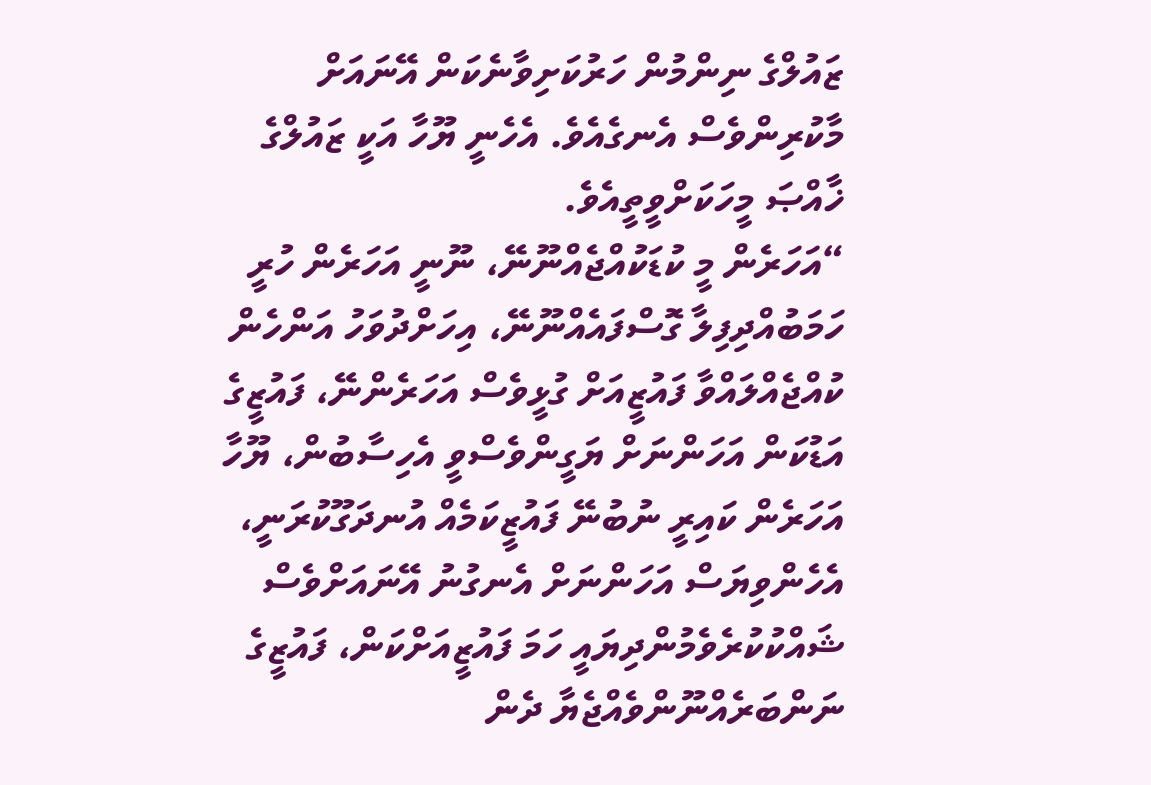ޒައުލްގެ ނިންމުން ހަރުކަށިވާނެކަން އޭނައަށް މާކުރިންވެސް އެނގެއެވެ. އެހެނީ ޔޫހާ އަކީ ޒައުލްގެ ޚާއްޞަ މީހަކަށްވީތީއެވެ.
“އަހަރެން މީ ކުޑަކުއްޖެއްނޫނޭ، ނޫނީ އަހަރެން ހުރީ ހަމަބުއްދިފިލާ ގޮސްފައެއްނޫނޭ، އިހަށްދުވަހު އަންހެން ކުއްޖެއްލައްވާ ފައުޒީއަށް ގުޅީވެސް އަހަރެންނޭ، ފައުޒީގެ އަޑުކަން އަހަންނަށް ޔަގީންވެސްވީ އެހިސާބުން، ޔޫހާ އަހަރެން ކައިރީ ނުބުނޭ ފައުޒީކަމެއް އުނދަގޫކުރަނީ، އެހެންވިޔަސް އަހަންނަށް އެނގުނު އޭނައަށްވެސް ޝައްކުކުރެވެމުންދިޔައީ ހަމަ ފައުޒީއަށްކަން، ފައުޒީގެ ނަންބަރެއްނޫންވެއްޖެޔާ ދެން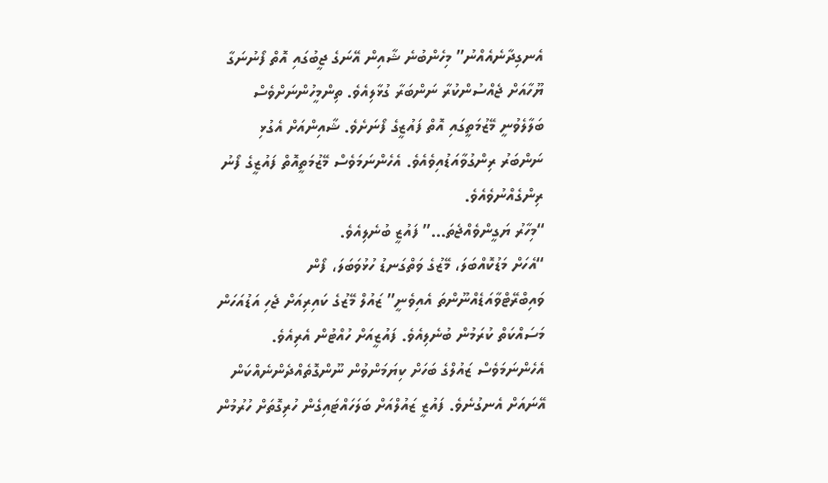އެނގިދާނެއެއްނު” މިހެންބުނެ ޝާއިން އޭނަގެ ޖީބުގައި އޮތް ފޯނުނަގާ ޔޫހާއަށް ޖެއްސުންކުރާ ނަންބަރާ ގުޅާލިއެވެ. ތިންމީހުންނަށްވެސް ބަލާލެވުނީ މޭޒުމަތީގައި އޮތް ފައުޒީގެ ފޯނަށެވެ. ޝާއިންއަށް އެގުޅި ނަންބަރު ރިންގުވާއަޑުއިވެއެވެ. އެހެންނަމަވެސް މޭޒުމަތީއޮތް ފައުޒީގެ ފޯނު ރިންގެއްނުވެއެވެ.
“މިހާރު ޔަގީންވެއްޖެތަ…” ފައުޒީ ބުނެލިއެވެ.
“އެހަށް މަޑުކޮއްބަލަ، މޭޒުގެ ވަތްގަނޑު ހުޅުވަބަލަ، ފޯން ވައިބްރޭޓްވާއަޑެއްނޫންތަ އެއިވެނީ” ޒައުލް މޭޒުގެ ކައިރިއަށް ޖެހި އަޑުއަހަން މަސައްކަތް ކުރަމުން ބުނެލިއެވެ. ފައުޒީއަށް ހުއްޓުން އެރިއެވެ. އެހެންނަމަވެސް ޒައުލްގެ ބަހަށް ކިޔަމަންވުން ނޫންގޮތެއްދެންނެއްކަން އޭނައަށް އެނގުނެވެ. ފައުޒީ ޒައުލްއަށް ބަލަހައްޓައިގެން ހުރިގޮތަށް ހުރުމުން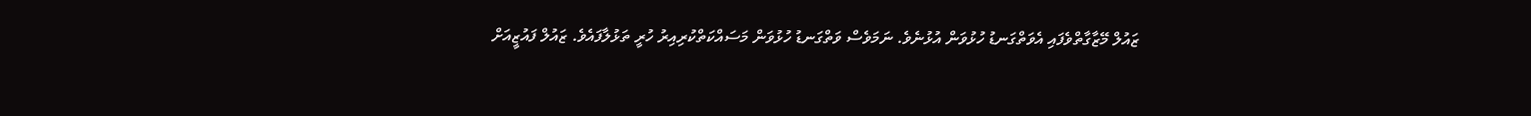ޒައުލް މޭޒާގާތްވެފައި އެވަތްގަނޑު ހުޅުވަން އުޅުނެވެ. ނަމަވެސް ވަތްގަނޑު ހުޅުވަން މަސައްކަތްކުރިއިރު ހުރީ ތަޅުލާފައެވެ. ޒައުލް ފައުޒީއަށް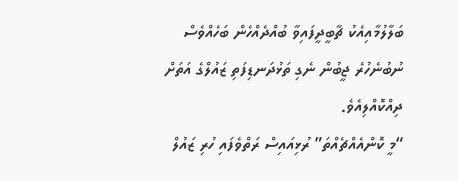ބަލާލުމާއިއެކު ޗާބީދީފައިވާ ބުއްދެއްހެން ބަހެއްވެސް ނުބުނެހުރެ ޖީބުން ނެގި ތަޅުދަނޑިފަތި ޒައުލްގެ އަތަށް ދިއްކޮއްލިއެވެ.
“މީ ކޮންއެއްޗެއްތަ” ރުޅިއައިސް ރަތްވެފައި ހުރި ޒައުލް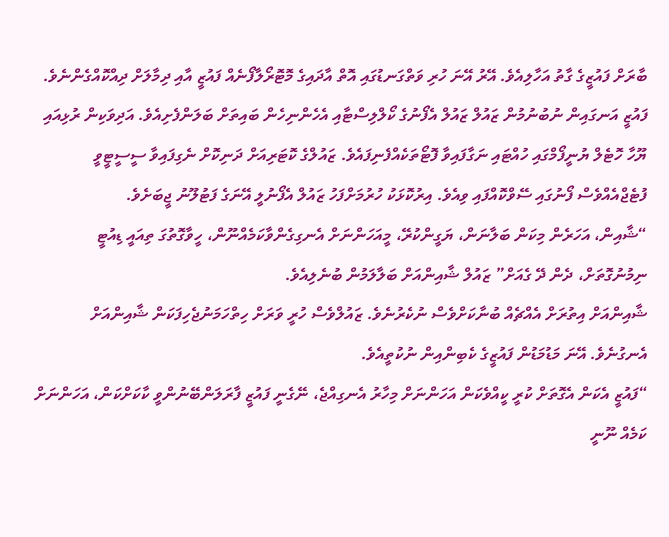ބާރަށް ފައުޒީގެ ގާތު އަހާލިއެވެ. އޭރު އޭނަ ހުރި ވަތްގަނޑުގައި އޮތް އާދައިގެ މޮޓޮރޯލާފޯނެއް ފައުޒީ އާއި ދިމާލަށް ދިއްކޮއްގެންނެވެ. ފައުޒީ އަނގައިން ނުބުނުމުން ޒައުލް ޒައުލް އެފޯނުގެ ކޯލްލިސްޓާއި އެހެންނިހެން ބައިތަށް ބަލަންފެށިއެވެ. އަދިވަކިން ރުޅިއައި ޔޫހާ ހޮޓެލް ޔުނީފޯމްގައި ހުއްޓައި ނަގާފައިވާ ފޮޓޯތަކެއްފެނިފައެވެ. ޒައުލްގެ ކޮޓަރިއަށް ދަނިކޮށް ނެގިފައިވާ ސީސީޓީވީ ފުޓެޖްއެއްވެސް ފޯނުގައި ސޭވްކޮއްފައި ވިއެވެ. އިރުކޮޅަކު ހުރުމަށްފަހު ޒައުލް އެފޯނުލީ އޭނަގެ ފަޓުލޫނު ޖީބަށެވެ.
“ޝާއިން، އަހަރެން މިކަން ބަލާނަން، ޔަގީންކުރޭ، މީއަހަންނަށް އެނގިގެންވާކަމެއްނޫން، ހީވާގޮތުގަ ތިއައީ ޑިއުޓީ ނިމުނުގޮތަށް، ދެން ދޭ ގެއަށް” ޒައުލް ޝާއިންއަށް ބަލާލަމުން ބުނެލިއެވެ.
ޝާއިންއަށް އިތުރަށް އެއްޗެއް ބުނާކަށްވެސް ނުކެރުނެވެ. ޒައުލްވެސް ހުރީ ވަރަށް ހިތްހަމަނުޖެހިފަކަން ޝާއިންއަށް އެނގުނެވެ. އޭނަ މަޑުމަޑުން ފައުޒީގެ ކެބިންއިން ނުކުތީއެވެ.
“ފައުޒީ އެކަން އެގޮތަށް ކުރީ ކީއްވެކަން އަހަންނަށް މިހާރު އެނގިއްޖެ، ނޭގެނީ ފައުޒީ ފާރަލަންބޭނުންވީ ކާކަށްކަން، އަހަންނަށް ކަމެއް ނޫނީ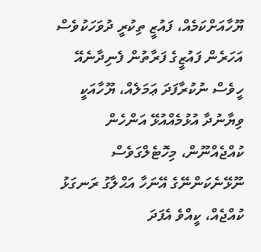ޔޫހާއަށްކަމެއް، ފައުޒީ ތިކުރީ ދުވަހަކުވެސް އަހަރެން ފައުޒީގެ ފަރާތުން ފެނިދާނެއޭ ހީވެސް ނުކުރާފަދަ ޢަމަލެއް، ޔޫހާއަކީ ވިޔާނުދާ އުޅުމެއްއުޅޭ އަންހެން ކުއްޖެއްނޫން، މިހޮޓެލްގަވެސް ނޫޅޭނެކަންނޭގެ އޭނަހާ އަޙްލާގު ރަނގަޅު ކުއްޖެއް، ކީއްވެ އެފަދަ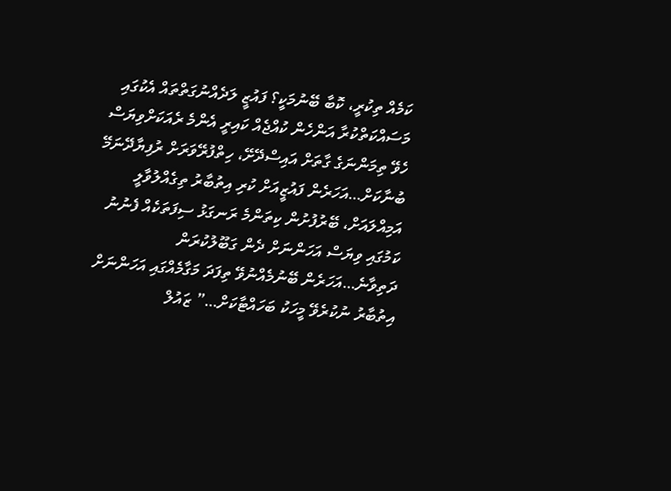ކަމެއް ތިކުރީ، ކޮބާ ބޭނުމަކީ؟ ފައުޒީ ލަދެއްނުގަތްތައް އެކުގައި މަސައްކަތްކުރާ އަންހެން ކުއްޖެއް ކައިރީ އެންމެ ރެއަކަށްވިޔަސް ހެވޭ ތިމަންނަގެ ގާތަށް އައިސްދޭށޭ، ހިތްފުރޭވަރަށް ރުފިޔާދޭނަމޭ ބުނާކަށް…އަހަރެން ފައުޒީއަށް ކުރި އިތުބާރު ތިގެއްލުވާލީ އަމިއްލައަށް، ބޭރުފުށުން ކިތަންމެ ރަނގަޅު ސިފަތަކެއް ފެނުނު ކަމުގައި ވިޔަސް އަހަންނަށް ދެން ގަބޫލުކުރަން ދަތިވާނެ…އަހަރެން ބޭނުމެއްނުވޭ ތިފަދަ މަގާމެއްގައި އަހަންނަށް އިތުބާރު ނުކުރެވޭ މީހަކު ބަހައްޓާކަށް…” ޒައުލް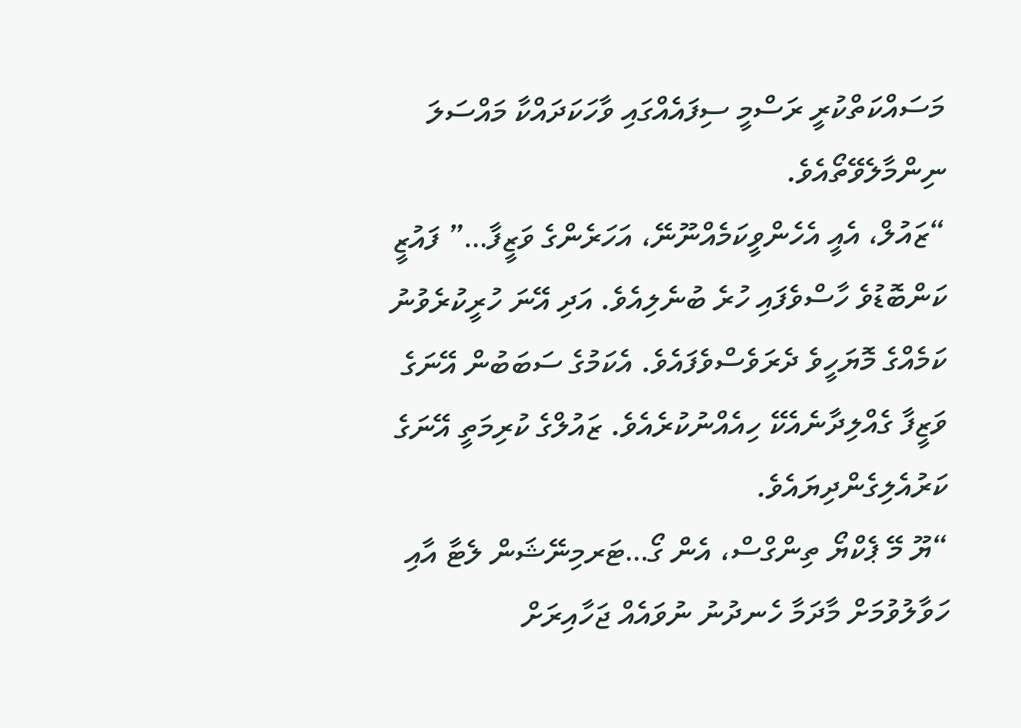މަސައްކަތްކުރީ ރަސްމީ ސިފައެއްގައި ވާހަކަދައްކާ މައްސަލަ ނިންމާލެވޭތޯއެވެ.
“ޒައުލް، އެއީ އެހެންވީކަމެއްނޫނޭ، އަހަރެންގެ ވަޒީފާ…” ފައުޒީ ކަންބޮޑުވެ ހާސްވެފައި ހުރެ ބުނެލިއެވެ. އަދި އޭނަ ހުރީކުރެވުނު ކަމެއްގެ މޮޔަހީވެ ދެރަވެސްވެފައެވެ. އެކަމުގެ ސަބަބުން އޭނަގެ ވަޒީފާ ގެއްލިދާނެއެކޭ ހިއެއްނުކުރެއެވެ. ޒައުލްގެ ކުރިމަތީ އޭނަގެ ކަރުއެލިގެންދިޔައެވެ.
“ޔޫ މޭ ޕެކްޔޯ ތިންގްސް، އެން ގޯ…ޓަރމިނޭޝަން ލެޓާ އާއި ހަވާލުވުމަށް މާދަމާ ހެނދުނު ނުވައެއް ޖަހާއިރަށް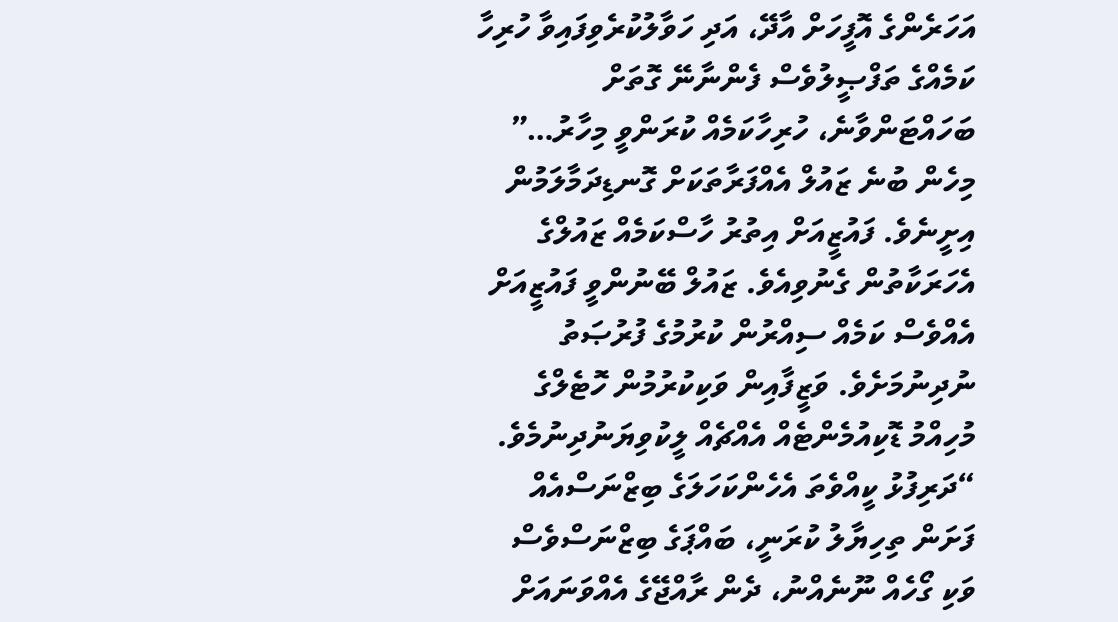އަހަރެންގެ އޮފީހަށް އާދޭ، އަދި ހަވާލުކުރެވިފައިވާ ހުރިހާ ކަމެއްގެ ތަފްޞީލުވެސް ފެންނާނޭ ގޮތަށް ބަހައްޓަންވާނެ، ހުރިހާކަމެއް ކުރަންވީ މިހާރު…” މިހެން ބުނެ ޒައުލް އެއްފަރާތަކަށް ގޮނޑިދަމާލަމުން އިށީނެވެ. ފައުޒީއަށް އިތުރު ހާސްކަމެއް ޒައުލްގެ އެހަރަކާތުން ގެނުވިއެވެ. ޒައުލް ބޭނުންވީ ފައުޒީއަށް އެއްވެސް ކަމެއް ސިއްރުން ކުރުމުގެ ފުރުޞަތު ނުދިނުމަށެވެ. ވަޒީފާއިން ވަކިކުރުމުން ހޮޓެލްގެ މުހިއްމު ޑޮކިއުމެންޓެއް އެއްޗެއް ލީކުވިޔަނުދިނުމެވެ.
“ދަރިފުޅު ކީއްވެތަ އެހެންކަހަލަގެ ބިޒްނަސްއެއް ފަށަން ތިހިޔާލު ކުރަނީ، ބައްޕަގެ ބިޒްނަސްވެސް ވަކި ގޯހެއް ނޫނެއްނު، ދެން ރާއްޖޭގެ އެއްވަނައަށް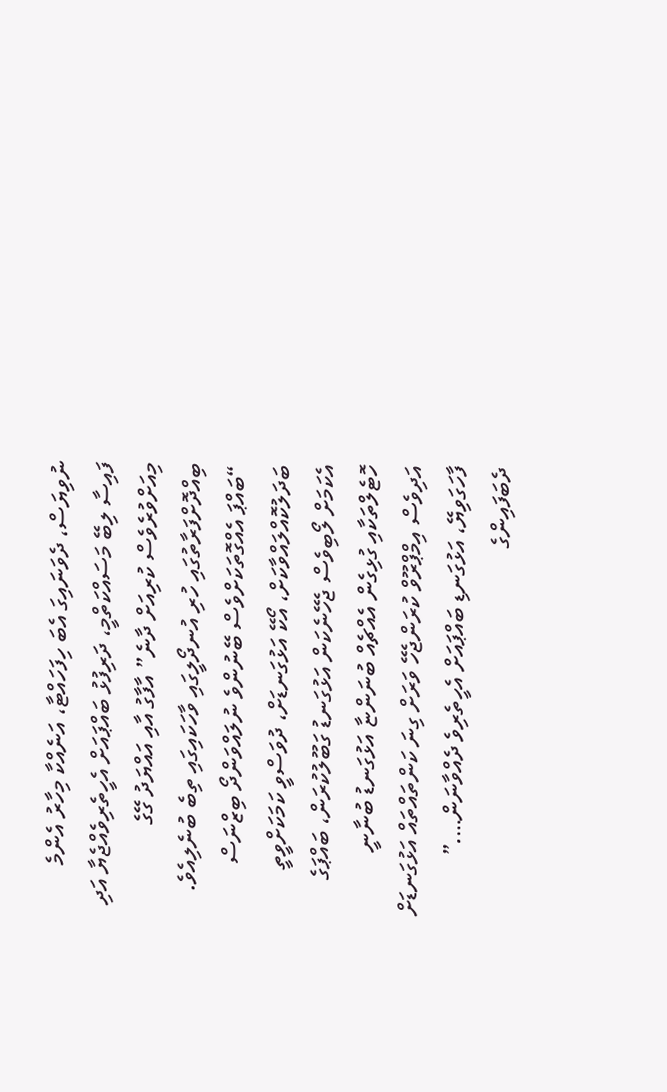ނުވިޔަސް، ދެވަނައިގަ އެބަ ހިފަހައްޓާ، އަނެއްކާ މިހާރު އެންމެ ފައިސާ ލިބޭ މަސައްކަތްމީ، ދަރިފުޅު ބައްޕައަށް އެހީތެރިވެއްޖެޔާ އަދި މިއަށްވުރެވެސް ކުރިއަށް ދާނެ” އާފާގު އާއި އައްޔަދު ގޭގެ ބިއްދޮށްފަރާތުގައި ހުރި އުނދޯލީގައި ވާހަކައިގައި ތިބެ ބުނެލިއެވެ.
“ބައްޕަ އެއްގޮތަކަށްވެސް ބޭނުންވެ ނުލައްވަންދޯ ބިޒްނަސް ބަދަލުކޮއްލައްވާކަށް، އޯކޭ އަޅުގަނޑަށް، ދުވަސްވީ ކަމަކަށްވީތީ އެކަމަށް ލޯބިވެސް ޖެހޭނެކަން އަޅުގަނޑު ގަބޫލުކުރަން، ބައްޕަގެ ހޮޓެލްތަކާއި ގުޅިގެން އެއްޗެއް ބުނަންޏާ އަޅުގަނޑު ބުނާނީ އަދިވެސް އިމްޕްރޫވް ކުރަންޖެހޭ ވަރަށް ގިނަ ކަންތައްތައް އަޅުގަނޑަށް ފާހަގަވިޔޭ، އަޅުގަނޑި ބައްޕައަށް އެހީތެރިވެ ދެއްވާނަން….” ދެބަފައިންގެ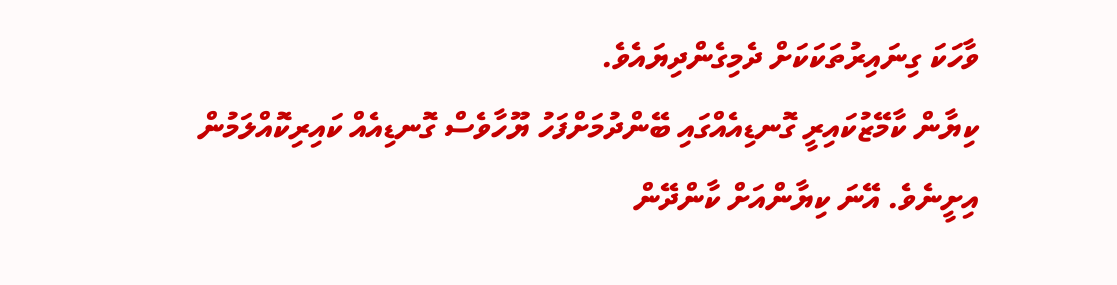ވާހަކަ ގިނައިރުތަކަކަށް ދެމިގެންދިޔައެވެ.
ކިޔާން ކާމޭޒުކައިރީ ގޮނޑިއެއްގައި ބޭންދުމަށްފަހު ޔޫހާވެސް ގޮނޑިއެއް ކައިރިކޮއްލަމުން އިށީނެވެ. އޭނަ ކިޔާންއަށް ކާންދޭން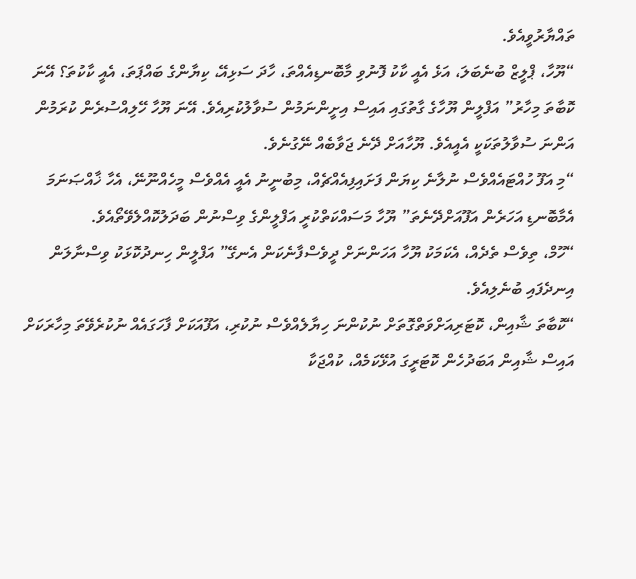ތައްޔާރުވީއެވެ.
“ޔޫހާ، ޕްލީޒް ބުނެބަލަ، އަޅެ އެއީ ކާކު ފޮނުވި މާބޮނޑިއެއްތަ، ހާދަ ސަޅިއޭ، ކިޔާންގެ ބައްޕަތަ، އެއީ ކާކުތަ؟ އޭނަ ކޮބާތަ މިހާރު” އަފްލީން ޔޫހާގެ ގާތުގައި އައިސް އިށީންނަމުން ސުވާލުކުރިއެވެ. އޭނަ ޔޫހާ ހޭލިއްސުރެން ކުރަމުން އަންނަ ސުވާލުތަކަކީ އެއީއެވެ. ޔޫހާއަށް ދޭނެ ޖަވާބެއް ނޭގުނެވެ.
“މި އަފޫ ހުއްޓައެއްވެސް ނުލާނެ ކިޔަން ފަށައިފިއެއްޗެއް، މިބުނީނު އެއީ އެއްވެސް މީހެއްނޫނޭ، އެހާ ޚާއްޞަނަމަ އެމާބޮނޑި އަހަރެން އަފޫއަށްދޭނެތަ” ޔޫހާ މަސައްކަތްކުރީ އަފްލީންގެ ވިސްނުން ބަދަލުކޮއްލެވޭތޯއެވެ.
“ހޫމް، ތިވެސް ތެދެއް، އެކަމަކު ޔޫހާ އަހަންނަށް ދީވެސްފާނެކަން އެނގޭ” އަފްލީން ހިނދުކޮޅަކު ވިސްނާލަން އިނދެފައި ބުނެލިއެވެ.
“ކޮބާތަ ޝާއިން، ކޮޓަރިއަށްވަތްގޮތަށް ނުކުންނަ ހިޔާލެއްވެސް ނުކުރި، އަފޫއަކަށް ފާހަގައެއް ނުކުރެވޭތަ މިހާރަކަށް އައިސް ޝާއިން އަބަދުހެން ކޮޓަރީގަ އުޅޭކަމެއް، ކުއްޖަކާ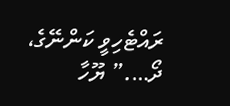ރައްޓެހިވީ ކަންނޭގެ، ދޯ….” ޔޫހާ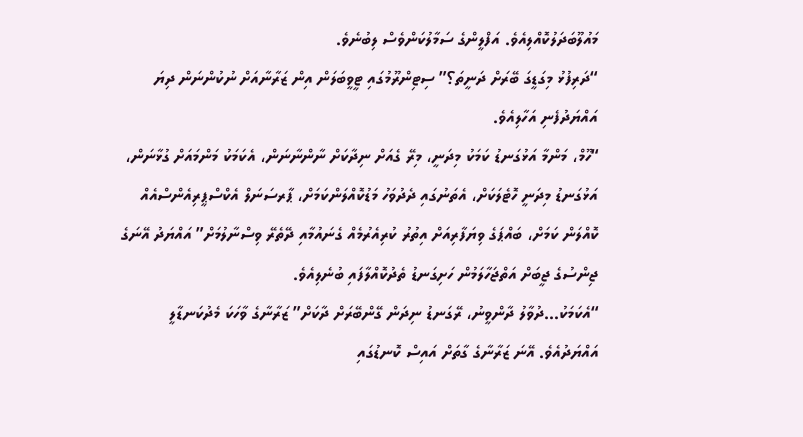މައުލޫބަދަލުކޮއްލިއެވެ. އަފްލީންގެ ސަމާލުކަންވެސް ލިބުނެވެ.
“ދަރިފުޅު މިގަޑީގަ ބޭރަށް ދަނީތަ؟” ސިޓިންރޫމުގައި ޓީވީބަލަން އިން ޒަރާނާއަށް ނުކުންނަން ދިޔަ އައްޔަދުފެނި އަހާލިއެވެ.
“ހޫމް، މަންމާ އަޅުގަނޑު ކަމަކު މިދަނީ، މިރޭ ގެއަށް ނިދާކަށް ނާންނާނަން، އެކަމަކު މަންމައަށް ގުޅާނަން، އަޅުގަނޑު މިދަނީ ހޮޓެލަކަށް، އެތަނުގައި ދެދުވަހު މަޑުކޮއްލަންކަމަށް، ޕާރސަނަލް އެކްސްޕީރިއެންސްއެއް ކޮއްލަން ކަމަށް، ބައްޕަގެ ވިޔަފާރިއަށް އިތުރު ކުރިއެރުމެއް ގެނައުމާއި ދޭތެރޭ ވިސްނާލުމަށް” އައްޔަދު އޭނަގެ ޖިންސުގެ ޖީބަށް އަތްޖަހާލަމުން ހަށިގަނޑު ތެދުކޮއްލާފައި ބުނެލިއެވެ.
“އެކަމަކު…ދުވާލު ދާންވީނު، ރޭގަނޑު ނިދަން ގޭންބޭރަށް ދާކަށް” ޒަރާނާގެ ވާހަކަ މެދުކަނޑާލީ އައްޔަދުއެވެ. އޭނަ ޒަރާނާގެ ގާތަށް އައިސް ކޮނޑުގައި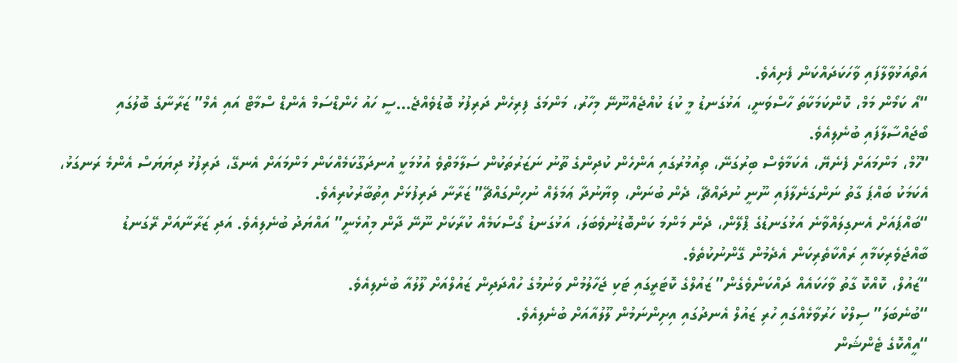އަތްއަޅުވާލާފައި ވާހަކަދައްކަން ފެށިއެވެ.
“އޯ ކަމޯން މަމް، ކޮންކަމަކާތަ ހާސްވަނީ، އަޅުގަނޑު މީ ކުޑަ ކުއްޖެއްނޫނޭ މިހާރު، މަންމަގެ ފިރިހެން ދަރިފުޅު ބޮޑުވެއްޖެ…ސީ ހައު ހެންޑްސަމް އެންޑް ސްމާޓް އައި އެމް” ޒަރާނާގެ ބޮލުގައި ބޯޖައްސާލާފައި ބުނެލިއެވެ.
“ހޫމް، މަންމައަށް ފެނެޔޭ، އެކަމާވެސް ބިރުގަނޭ، ތިއުމުރުގައި އަންހެން ކުދިންގެ ތޫނު ނަޒަރުތަކުން ސަލާމަތްވެ އުޅުމަކީ އުނދަގޫކަމެއްކަން މަންމައަށް އެނގޭ، ދަރިފުޅު ދިޔަޔަސް އެންމެ ރަނގަޅު، އެކަމަކު ބައްޕަ ގާތު ނަންގަނެލާފައި ނޫނީ ނުދައްޗޭ، ދެން ބުނަން، ވިޔާނުދާ ޢަމަލެއް ނުހިންގައްޗޭ” ޒަރާނާ ދަރިފުޅަށް އިތުބާރުކުރިއެވެ.
“ބައްޕައަށް އެނގިލައްވާނެ އަޅުގަނޑުގެ ޕްލޭން، ދެން މަންމަ ކަންބޮޑުނުވެބަލަ، އަޅުގަނޑު ގޯސްކަމެއް ކުރާކަށް ނޫނޭ ދާން މިއުޅެނީ” އައްޔަދު ބުނެލިއެވެ. އަދި ޒަރާނާއަށް ރޭގަނޑު ބާއްޖަވެރިކަމާއި ރައްކާތެރިކަން އެދެމުން ގޭންނުކުތެވެ.
“ޒައުލް، ކޮއްކޮ ގާތު ވާހަކައެއް ދައްކަންވެގެން” ޒައުލްގެ ކޮޓަރީގައި ޓަކި ޖަހާލުމުން ވަނުމުގެ ހުއްދަދިން ޒައުލްއަށް ލޫލުއާ ބުނެލިއެވެ.
“ބުނެބަލަ” ސިލްކު ހަރުވާޅެއްގައި ހުރި ޒައުލް އެނދުގައި އިށިންނަމުން ލޫލުއާއަށް ބުނެލިއެވެ.
“އީއްކޮގެ ޓެންޝަން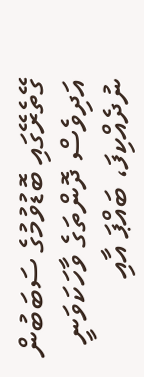ގޭތެރޭގައި ބޮޑުވުމުގެ ސަބަބުން އަދިވެސް ދޮންތަގެ ވާހަކަވަނީ ނުދެއްކިފަ، ބައްޕަ އާއި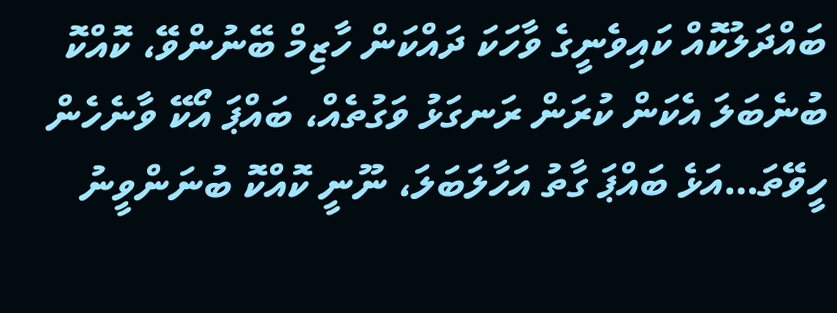ބައްދަލުކޮއް ކައިވެނީގެ ވާހަކަ ދައްކަން ހާޒިމް ބޭނުންވޭ، ކޮއްކޮ ބުނެބަލަ އެކަން ކުރަން ރަނގަޅު ވަގުތެއް، ބައްޕަ އޯކޭ ވާނެހެން ހީވޭތަ…އަޅެ ބައްޕަ ގާތު އަހާލަބަލަ، ނޫނީ ކޮއްކޮ ބުނަންވީނު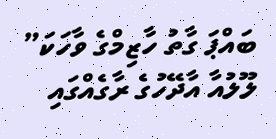ބައްޕަ ގާތު ހާޒިމްގެ ވާހަކަ” ލޫލުއާ އާދޭހުގެ ރާގެއްގައި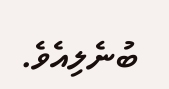ބުނެލިއެވެ.